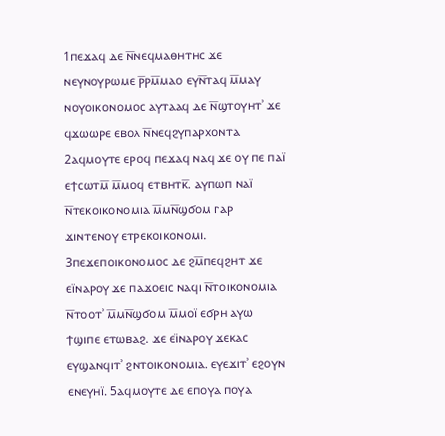1ⲡⲉϫⲁϥ ⲇⲉ ⲛ̅ⲛⲉϥⲙⲁⲑⲏⲧⲏⲥ ϫⲉ ⲛⲉⲩⲛⲟⲩⲣⲱⲙⲉ ⲣ̅ⲣⲙ̅ⲙⲁⲟ ⲉⲩⲛ̅ⲧⲁϥ ⲙ̅ⲙⲁⲩ ⲛⲟⲩⲟⲓⲕⲟⲛⲟⲙⲟⲥ ⲁⲩⲧⲁⲁϥ ⲇⲉ ⲛ̅ϣⲧⲟⲩⲏⲧʾ ϫⲉ ϥϫⲱⲱⲣⲉ ⲉⲃⲟⲗ ⲛ̅ⲛⲉϥϩⲩⲡⲁⲣⲭⲟⲛⲧⲁ 2ⲁϥⲙⲟⲩⲧⲉ ⲉⲣⲟϥ ⲡⲉϫⲁϥ ⲛⲁϥ ϫⲉ ⲟⲩ ⲡⲉ ⲡⲁⲓ̈ ⲉϯⲥⲱⲧⲙ̅ ⲙ̅ⲙⲟϥ ⲉⲧⲃⲏⲧⲕ̅. ⲁⲩⲡⲱⲡ ⲛⲁⲓ̈ ⲛ̅ⲧⲉⲕⲟⲓⲕⲟⲛⲟⲙⲓⲁ ⲙ̅ⲙⲛ̅ϣϭⲟⲙ ⲅⲁⲣ ϫⲓⲛⲧⲉⲛⲟⲩ ⲉⲧⲣⲉⲕⲟⲓⲕⲟⲛⲟⲙⲓ. 3ⲡⲉϫⲉⲡⲟⲓⲕⲟⲛⲟⲙⲟⲥ ⲇⲉ ϩⲙ̅ⲡⲉϥϩⲏⲧ ϫⲉ ⲉⲓ̈ⲛⲁⲣⲟⲩ ϫⲉ ⲡⲁϫⲟⲉⲓⲥ ⲛⲁϥⲓ ⲛ̅ⲧⲟⲓⲕⲟⲛⲟⲙⲓⲁ ⲛ̅ⲧⲟⲟⲧʾ ⲙ̅ⲙⲛ̅ϣϭⲟⲙ ⲙ̅ⲙⲟⲓ̈ ⲉϭⲣⲏ ⲁⲩⲱ ϯϣⲓⲡⲉ ⲉⲧⲱⲃⲁϩ. ϫⲉ ⲉⲓ̈ⲛⲁⲣⲟⲩ ϫⲉⲕⲁⲥ ⲉⲩϣⲁⲛϥⲓⲧʾ ϩⲛⲧⲟⲓⲕⲟⲛⲟⲙⲓⲁ. ⲉⲩⲉϫⲓⲧʾ ⲉϩⲟⲩⲛ ⲉⲛⲉⲩⲏⲓ̈. 5ⲁϥⲙⲟⲩⲧⲉ ⲇⲉ ⲉⲡⲟⲩⲁ ⲡⲟⲩⲁ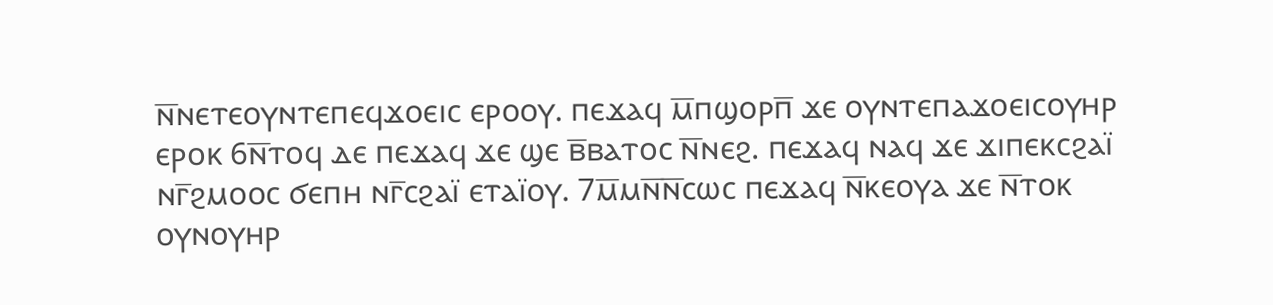ⲛ̅ⲛⲉⲧⲉⲟⲩⲛⲧⲉⲡⲉϥϫⲟⲉⲓⲥ ⲉⲣⲟⲟⲩ. ⲡⲉϫⲁϥ ⲙ̅ⲡϣⲟⲣⲡ̅ ϫⲉ ⲟⲩⲛⲧⲉⲡⲁϫⲟⲉⲓⲥⲟⲩⲏⲣ ⲉⲣⲟⲕ 6ⲛ̅ⲧⲟϥ ⲇⲉ ⲡⲉϫⲁϥ ϫⲉ ϣⲉ ⲃ̅ⲃⲁⲧⲟⲥ ⲛ̅ⲛⲉϩ. ⲡⲉϫⲁϥ ⲛⲁϥ ϫⲉ ϫⲓⲡⲉⲕⲥϩⲁⲓ̈ ⲛⲅ̅ϩⲙⲟⲟⲥ ϭⲉⲡⲏ ⲛⲅ̅ⲥϩⲁⲓ̈ ⲉⲧⲁⲓ̈ⲟⲩ. 7ⲙ̅ⲙⲛ̅ⲛ̅ⲥⲱⲥ ⲡⲉϫⲁϥ ⲛ̅ⲕⲉⲟⲩⲁ ϫⲉ ⲛ̅ⲧⲟⲕ ⲟⲩⲛⲟⲩⲏⲣ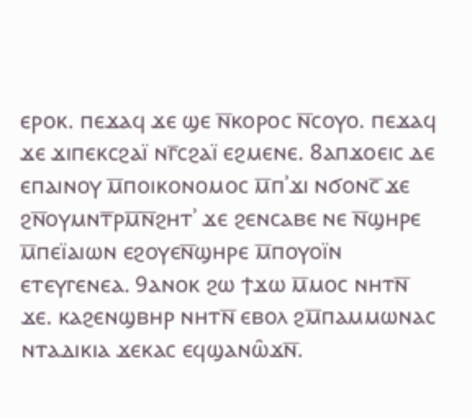ⲉⲣⲟⲕ. ⲡⲉϫⲁϥ ϫⲉ ϣⲉ ⲛ̅ⲕⲟⲣⲟⲥ ⲛ̅ⲥⲟⲩⲟ. ⲡⲉϫⲁϥ ϫⲉ ϫⲓⲡⲉⲕⲥϩⲁⲓ̈ ⲛⲅ̅ⲥϩⲁⲓ̈ ⲉϩⲙⲉⲛⲉ. 8ⲁⲡϫⲟⲉⲓⲥ ⲇⲉ ⲉⲡⲁⲓⲛⲟⲩ ⲙ̅ⲡⲟⲓⲕⲟⲛⲟⲙⲟⲥ ⲙ̅ⲡʾϫⲓ ⲛϭⲟⲛⲥ̅ ϫⲉ ϩⲛ̅ⲟⲩⲙⲛⲧ̅ⲣⲙ̅ⲛ̅ϩⲏⲧʾ ϫⲉ ϩⲉⲛⲥⲁⲃⲉ ⲛⲉ ⲛ̅ϣⲏⲣⲉ ⲙ̅ⲡⲉⲓ̈ⲁⲓⲱⲛ ⲉϩⲟⲩⲉⲛ̅ϣⲏⲣⲉ ⲙ̅ⲡⲟⲩⲟⲓ̈ⲛ ⲉⲧⲉⲩⲅⲉⲛⲉⲁ. 9ⲁⲛⲟⲕ ϩⲱ ϯϫⲱ ⲙ̅ⲙⲟⲥ ⲛⲏⲧⲛ̅ ϫⲉ. ⲕⲁϩⲉⲛϣⲃⲏⲣ ⲛⲏⲧⲛ̅ ⲉⲃⲟⲗ ϩⲙ̅ⲡⲁⲙⲙⲱⲛⲁⲥ ⲛⲧⲁⲇⲓⲕⲓⲁ ϫⲉⲕⲁⲥ ⲉϥϣⲁⲛⲱ̑ϫⲛ̅.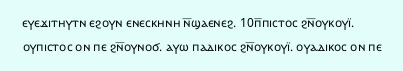ⲉⲩⲉϫⲓⲧⲏⲩⲧⲛ ⲉϩⲟⲩⲛ ⲉⲛⲉⲥⲕⲏⲛⲏ ⲛ̅ϣⲁⲉⲛⲉϩ. 10ⲡ̅ⲡⲓⲥⲧⲟⲥ ϩⲛ̅ⲟⲩⲕⲟⲩⲓ̈. ⲟⲩⲡⲓⲥⲧⲟⲥ ⲟⲛ ⲡⲉ ϩⲛ̅ⲟⲩⲛⲟϭ. ⲁⲩⲱ ⲡⲁⲇⲓⲕⲟⲥ ϩⲛ̅ⲟⲩⲕⲟⲩⲓ̈. ⲟⲩⲁⲇⲓⲕⲟⲥ ⲟⲛ ⲡⲉ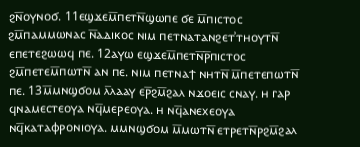ϩⲛ̅ⲟⲩⲛⲟϭ. 11ⲉϣϫⲉⲙ̅ⲡⲉⲧⲛ̅ϣⲱⲡⲉ ϭⲉ ⲙ̅ⲡⲓⲥⲧⲟⲥ ϩⲙ̅ⲡⲁⲙⲙⲱⲛⲁⲥ ⲛ̅ⲁⲇⲓⲕⲟⲥ ⲛⲓⲙ ⲡⲉⲧⲛⲁⲧⲁⲛϩⲉⲧʾⲧⲏⲟⲩⲧⲛ̅ ⲉⲡⲉⲧⲉϩⲱⲱϥ ⲡⲉ. 12ⲁⲩⲱ ⲉϣϫⲉⲙ̅ⲡⲉⲧⲛ̅ⲣ̅ⲡⲓⲥⲧⲟⲥ ϩⲙ̅ⲡⲉⲧⲉⲙ̅ⲡⲱⲧⲛ̅ ⲁⲛ ⲡⲉ. ⲛⲓⲙ ⲡⲉⲧⲛⲁϯ ⲛⲏⲧⲛ̅ ⲙ̅ⲡⲉⲧⲉⲡⲱⲧⲛ̅ ⲡⲉ. 13ⲙ̅ⲙⲛϣϭⲟⲙ ⲗ̅ⲗⲁⲁⲩ ⲉⲣ̅ϩⲙ̅ϩⲁⲗ ⲛϫⲟⲉⲓⲥ ⲥⲛⲁⲩ. ⲏ ⲅⲁⲣ ϥⲛⲁⲙⲉⲥⲧⲉⲟⲩⲁ ⲛϥ̅ⲙⲉⲣⲉⲟⲩⲁ. ⲏ ⲛϥ̅ⲁⲛⲉⲭⲉⲟⲩⲁ ⲛϥ̅ⲕⲁⲧⲁⲫⲣⲟⲛⲓⲟⲩⲁ. ⲙⲙⲛϣϭⲟⲙ ⲙ̅ⲙⲱⲧⲛ̅ ⲉⲧⲣⲉⲧⲛ̅ⲣϩⲙ̅ϩⲁⲗ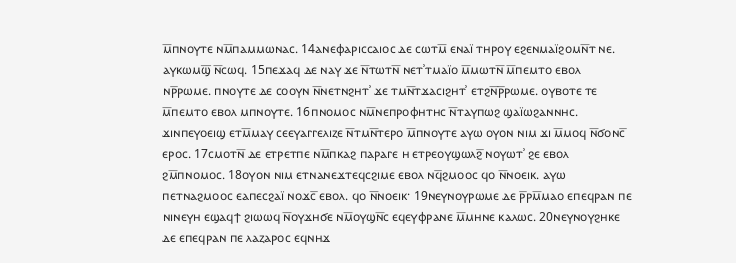ⲙ̅ⲡⲛⲟⲩⲧⲉ ⲛⲙ̅ⲡⲁⲙⲙⲱⲛⲁⲥ. 14ⲁⲛⲉⲫⲁⲣⲓⲥⲥⲁⲓⲟⲥ ⲇⲉ ⲥⲱⲧⲙ̅ ⲉⲛⲁⲓ̈ ⲧⲏⲣⲟⲩ ⲉϩⲉⲛⲙⲁⲓ̈ϩⲟⲙⲛ̅ⲧ ⲛⲉ. ⲁⲩⲕⲱⲙϣ̅ ⲛ̅ⲥⲱϥ. 15ⲡⲉϫⲁϥ ⲇⲉ ⲛⲁⲩ ϫⲉ ⲛ̅ⲧⲱⲧⲛ̅ ⲛⲉⲧʾⲧⲙⲁⲓ̈ⲟ ⲙ̅ⲙⲱⲧⲛ̅ ⲙ̅ⲡⲉⲙⲧⲟ ⲉⲃⲟⲗ ⲛⲣ̅ⲣⲱⲙⲉ. ⲡⲛⲟⲩⲧⲉ ⲇⲉ ⲥⲟⲟⲩⲛ ⲛ̅ⲛⲉⲧⲛϩⲏⲧʾ ϫⲉ ⲧⲙⲛ̅ⲧϫⲁⲥⲓϩⲏⲧʾ ⲉⲧϩⲛ̅ⲣ̅ⲣⲱⲙⲉ. ⲟⲩⲃⲟⲧⲉ ⲧⲉ ⲙ̅ⲡⲉⲙⲧⲟ ⲉⲃⲟⲗ ⲙⲡⲛⲟⲩⲧⲉ. 16ⲡⲛⲟⲙⲟⲥ ⲛⲙ̅ⲛⲉⲡⲣⲟⲫⲏⲧⲏⲥ ⲛ̅ⲧⲁⲩⲡⲱϩ ϣⲁⲓ̈ⲱϩⲁⲛⲛⲏⲥ. ϫⲓⲛⲡⲉⲩⲟⲉⲓϣ ⲉⲧⲙ̅ⲙⲁⲩ ⲥⲉⲉⲩⲁⲅⲅⲉⲗⲓⲍⲉ ⲛ̅ⲧⲙⲛ̅ⲧⲉⲣⲟ ⲙ̅ⲡⲛⲟⲩⲧⲉ ⲁⲩⲱ ⲟⲩⲟⲛ ⲛⲓⲙ ϫⲓ ⲙ̅ⲙⲟϥ ⲛ̅ϭⲟⲛⲥ̅ ⲉⲣⲟⲥ. 17ⲥⲙⲟⲧⲛ̅ ⲇⲉ ⲉⲧⲣⲉⲧⲡⲉ ⲛⲙ̅ⲡⲕⲁϩ ⲡⲁⲣⲁⲅⲉ ⲏ ⲉⲧⲣⲉⲟⲩϣⲱⲗϩ̅ ⲛⲟⲩⲱⲧʾ ϩⲉ ⲉⲃⲟⲗ ϩⲙ̅ⲡⲛⲟⲙⲟⲥ. 18ⲟⲩⲟⲛ ⲛⲓⲙ ⲉⲧⲛⲁⲛⲉϫⲧⲉϥⲥϩⲓⲙⲉ ⲉⲃⲟⲗ ⲛϥ̅ϩⲙⲟⲟⲥ ϥⲟ ⲛ̅ⲛⲟⲉⲓⲕ. ⲁⲩⲱ ⲡⲉⲧⲛⲁϩⲙⲟⲟⲥ ⲉⲁⲡⲉⲥϩⲁⲓ̈ ⲛⲟϫⲥ̅ ⲉⲃⲟⲗ. ϥⲟ ⲛ̅ⲛⲟⲉⲓⲕ· 19ⲛⲉⲩⲛⲟⲩⲣⲱⲙⲉ ⲇⲉ ⲣ̅ⲣⲙ̅ⲙⲁⲟ ⲉⲡⲉϥⲣⲁⲛ ⲡⲉ ⲛⲓⲛⲉⲩⲏ ⲉϣⲁϥϯ ϩⲓⲱⲱϥ ⲛ̅ⲟⲩϫⲏϭⲉ ⲛⲙ̅ⲟⲩϣⲛ̅ⲥ ⲉϥⲉⲩⲫⲣⲁⲛⲉ ⲙ̅ⲙⲏⲛⲉ ⲕⲁⲗⲱⲥ. 20ⲛⲉⲩⲛⲟⲩϩⲏⲕⲉ ⲇⲉ ⲉⲡⲉϥⲣⲁⲛ ⲡⲉ ⲗⲁⲍⲁⲣⲟⲥ ⲉϥⲛⲏϫ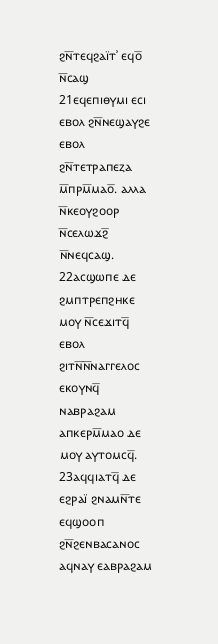ϩⲛ̅ⲧⲉϥϩⲁⲓ̈ⲧʾ ⲉϥⲟ̅ ⲛ̅ⲥⲁϣ 21ⲉϥⲉⲡⲓⲑⲩⲙⲓ ⲉⲥⲓ ⲉⲃⲟⲗ ϩⲛ̅ⲛⲉϣⲁⲩϩⲉ ⲉⲃⲟⲗ ϩⲛ̅ⲧⲉⲧⲣⲁⲡⲉⲍⲁ ⲙ̅ⲡⲣⲙ̅ⲙⲁⲟ̅. ⲁⲗⲗⲁ ⲛ̅ⲕⲉⲟⲩϩⲟⲟⲣ ⲛ̅ⲥⲉⲗⲱϫϩ̅ ⲛ̅ⲛⲉϥⲥⲁϣ. 22ⲁⲥϣⲱⲡⲉ ⲇⲉ ϩⲙⲡⲧⲣⲉⲡϩⲏⲕⲉ ⲙⲟⲩ ⲛ̅ⲥⲉϫⲓⲧϥ̅ ⲉⲃⲟⲗ ϩⲓⲧⲛ̅ⲛ̅ⲛⲁⲅⲅⲉⲗⲟⲥ ⲉⲕⲟⲩⲛϥ̅ ⲛⲁⲃⲣⲁϩⲁⲙ ⲁⲡⲕⲉⲣⲙ̅ⲙⲁⲟ ⲇⲉ ⲙⲟⲩ ⲁⲩⲧⲟⲙⲥϥ̅. 23ⲁϥϥⲓⲁⲧϥ̅ ⲇⲉ ⲉϩⲣⲁⲓ̈ ϩⲛⲁⲙⲛ̅ⲧⲉ ⲉϥϣⲟⲟⲡ ϩⲛ̅ϩⲉⲛⲃⲁⲥⲁⲛⲟⲥ ⲁϥⲛⲁⲩ ⲉⲁⲃⲣⲁϩⲁⲙ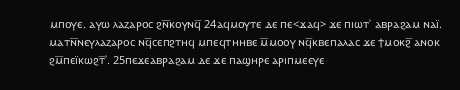ⲙⲡⲟⲩⲉ. ⲁⲩⲱ ⲗⲁⲍⲁⲣⲟⲥ ϩⲛ̅ⲕⲟⲩⲛϥ̅ 24ⲁϥⲙⲟⲩⲧⲉ ⲇⲉ ⲡⲉ<ϫⲁϥ> ϫⲉ ⲡⲓⲱⲧʾ ⲁⲃⲣⲁϩⲁⲙ ⲛⲁⲓ̈. ⲙⲁⲧⲛ̅ⲛⲉⲩⲗⲁⲍⲁⲣⲟⲥ ⲛϥ̅ⲥⲉⲡϩⲧⲏϥ ⲙⲡⲉϥⲧⲏⲏⲃⲉ ⲙ̅ⲙⲟⲟⲩ ⲛϥ̅ⲕⲃⲉⲡⲁⲗⲁⲥ ϫⲉ ϯⲙⲟⲕϩ̅ ⲁⲛⲟⲕ ϩⲙ̅ⲡⲉⲓ̈ⲕⲱϩⲧ̅ʾ. 25ⲡⲉϫⲉⲁⲃⲣⲁϩⲁⲙ ⲇⲉ ϫⲉ ⲡⲁϣⲏⲣⲉ ⲁⲣⲓⲡⲙⲉⲉⲩⲉ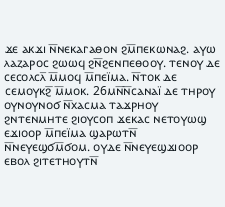ϫⲉ ⲁⲕϫⲓ ⲛ̅ⲛⲉⲕⲁⲅⲁⲑⲟⲛ ϩⲙ̅ⲡⲉⲕⲱⲛⲁϩ. ⲁⲩⲱ ⲗⲁⲍⲁⲣⲟⲥ ϩⲱⲱϥ ϩⲛ̅ϩⲉⲛⲡⲉⲑⲟⲟⲩ. ⲧⲉⲛⲟⲩ ⲇⲉ ⲥⲉⲥⲟⲗⲥⲗ̅ ⲙ̅ⲙⲟϥ ⲙ̅ⲡⲉⲓ̈ⲙⲁ. ⲛ̅ⲧⲟⲕ ⲇⲉ ⲥⲉⲙⲟⲩⲕϩ̅ ⲙ̅ⲙⲟⲕ. 26ⲙⲛ̅ⲛ̅ⲥⲁⲛⲁⲓ̈ ⲇⲉ ⲧⲏⲣⲟⲩ ⲟⲩⲛⲟⲩⲛⲟϭ ⲛ̅ⲭⲁⲥⲙⲁ ⲧⲁϫⲣⲏⲟⲩ ϩⲛⲧⲉⲛⲙⲏⲧⲉ ϩⲓⲟⲩⲥⲟⲡ ϫⲉⲕⲁⲥ ⲛⲉⲧⲟⲩⲱϣ ⲉϫⲓⲟⲟⲣ ⲙ̅ⲡⲉⲓ̈ⲙⲁ ϣⲁⲣⲱⲧⲛ̅ ⲛ̅ⲛⲉⲩⲉϣϭⲙ̅ϭⲟⲙ. ⲟⲩⲇⲉ ⲛ̅ⲛⲉⲩⲉϣϫⲓⲟⲟⲣ ⲉⲃⲟⲗ ϩⲓⲧⲉⲧⲏⲟⲩⲧⲛ̅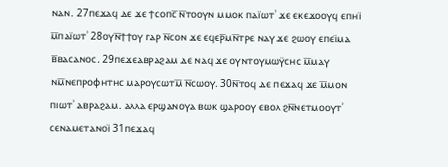ⲛⲁⲛ. 27ⲡⲉϫⲁϥ ⲇⲉ ϫⲉ ϯⲥⲟⲡⲥ̅ ⲛ̅ⲧⲟⲟⲩⲛ ⲙⲙⲟⲕ ⲡⲁⲓ̈ⲱⲧʾ ϫⲉ ⲉⲕⲉϫⲟⲟⲩϥ ⲉⲡⲏⲓ̈ ⲙ̅ⲡⲁⲓ̈ⲱⲧʾ 28ⲟⲩⲛ̅ϯϯⲟⲩ ⲅⲁⲣ ⲛ̅ⲥⲟⲛ ϫⲉ ⲉϥⲉⲣ̅ⲙⲛ̅ⲧⲣⲉ ⲛⲁⲩ ϫⲉ ϩⲱⲟⲩ ⲉⲡⲉⲓ̈ⲙⲁ ⲃ̅ⲃⲁⲥⲁⲛⲟⲥ. 29ⲡⲉϫⲉⲁⲃⲣⲁϩⲁⲙ ⲇⲉ ⲛⲁϥ ϫⲉ ⲟⲩⲛⲧⲟⲩⲙⲱⲩ̈ⲥⲏⲥ ⲙ̅ⲙⲁⲩ ⲛⲙ̅ⲛⲉⲡⲣⲟⲫⲏⲧⲏⲥ ⲙⲁⲣⲟⲩⲥⲱⲧⲙ̅ ⲛ̅ⲥⲱⲟⲩ. 30ⲛ̅ⲧⲟϥ ⲇⲉ ⲡⲉϫⲁϥ ϫⲉ ⲙ̅ⲙⲟⲛ ⲡⲓⲱⲧʾ ⲁⲃⲣⲁϩⲁⲙ. ⲁⲗⲗⲁ ⲉⲣϣⲁⲛⲟⲩⲁ ⲃⲱⲕ ϣⲁⲣⲟⲟⲩ ⲉⲃⲟⲗ ϩⲛ̅ⲛⲉⲧⲙⲟⲟⲩⲧʾ ⲥⲉⲛⲁⲙⲉⲧⲁⲛⲟⲓ̈ 31ⲡⲉϫⲁϥ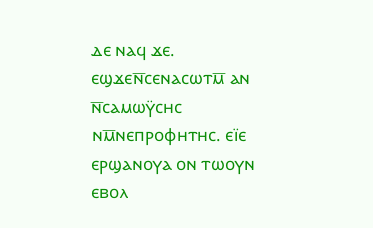ⲇⲉ ⲛⲁϥ ϫⲉ. ⲉϣϫⲉⲛ̅ⲥⲉⲛⲁⲥⲱⲧⲙ̅ ⲁⲛ ⲛ̅ⲥⲁⲙⲱⲩ̈ⲥⲏⲥ ⲛⲙ̅ⲛⲉⲡⲣⲟⲫⲏⲧⲏⲥ. ⲉⲓ̈ⲉ ⲉⲣϣⲁⲛⲟⲩⲁ ⲟⲛ ⲧⲱⲟⲩⲛ ⲉⲃⲟⲗ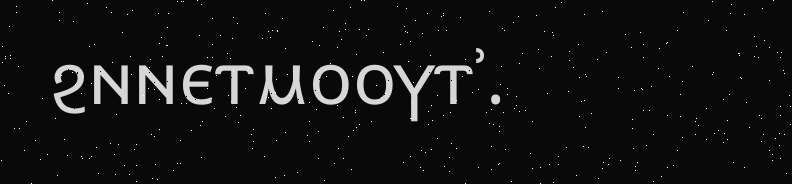ϩⲛⲛⲉⲧⲙⲟⲟⲩⲧʾ.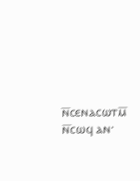ⲛ̅ⲥⲉⲛⲁⲥⲱⲧⲙ̅ ⲛ̅ⲥⲱϥ ⲁⲛ·